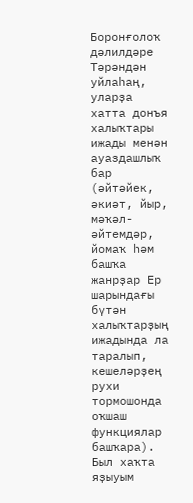Боронғолоҡ дәлилдәре
Тәрәндән уйлаһаң, уларҙа хатта донъя халыҡтары ижады менән ауаздашлыҡ бар (әйтәйек, әкиәт, йыр, мәҡәл-әйтемдәр, йомаҡ һәм башҡа жанрҙар Ер шарындағы бүтән халыҡтарҙың ижадында ла таралып, кешеләрҙең рухи тормошонда оҡшаш функциялар башҡара). Был хаҡта яҙыуым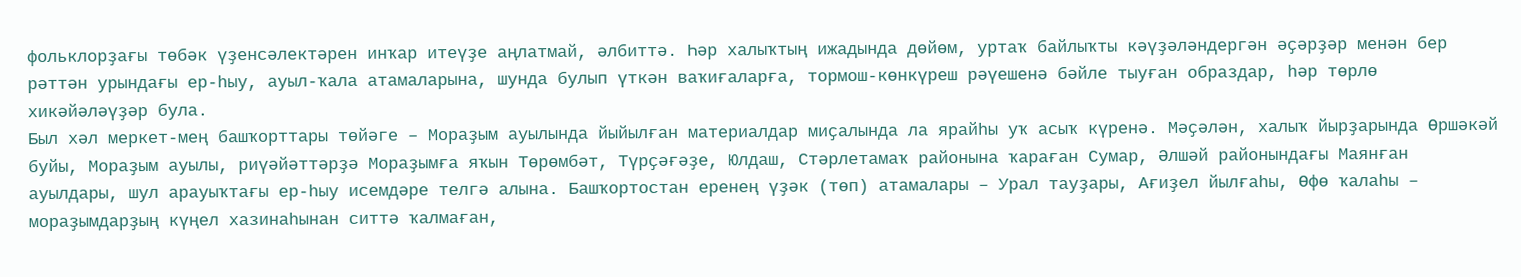фольклорҙағы төбәк үҙенсәлектәрен инҡар итеүҙе аңлатмай, әлбиттә. Һәр халыҡтың ижадында дөйөм, уртаҡ байлыҡты кәүҙәләндергән әҫәрҙәр менән бер рәттән урындағы ер-һыу, ауыл-ҡала атамаларына, шунда булып үткән ваҡиғаларға, тормош-көнкүреш рәүешенә бәйле тыуған образдар, һәр төрлө хикәйәләүҙәр була.
Был хәл меркет-мең башҡорттары төйәге – Мораҙым ауылында йыйылған материалдар миҫалында ла ярайһы уҡ асыҡ күренә. Мәҫәлән, халыҡ йырҙарында Өршәкәй буйы, Мораҙым ауылы, риүәйәттәрҙә Мораҙымға яҡын Төрөмбәт, Түрҫәғәҙе, Юлдаш, Стәрлетамаҡ районына ҡараған Сумар, Әлшәй районындағы Маянған ауылдары, шул арауыҡтағы ер-һыу исемдәре телгә алына. Башҡортостан еренең үҙәк (төп) атамалары – Урал тауҙары, Ағиҙел йылғаһы, Өфө ҡалаһы – мораҙымдарҙың күңел хазинаһынан ситтә ҡалмаған,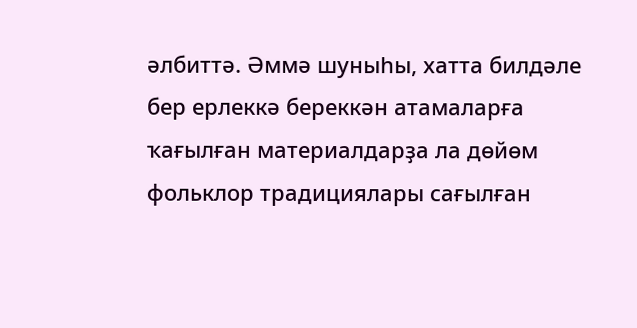әлбиттә. Әммә шуныһы, хатта билдәле бер ерлеккә береккән атамаларға ҡағылған материалдарҙа ла дөйөм фольклор традициялары сағылған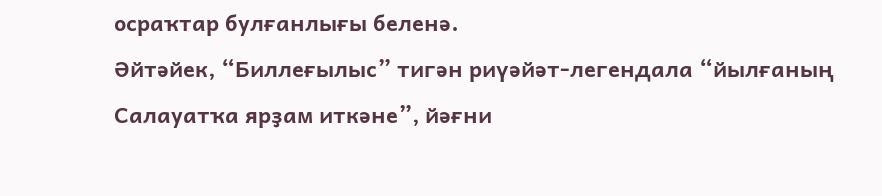осраҡтар булғанлығы беленә.
Әйтәйек, “Биллеғылыс” тигән риүәйәт-легендала “йылғаның Салауатҡа ярҙам иткәне”, йәғни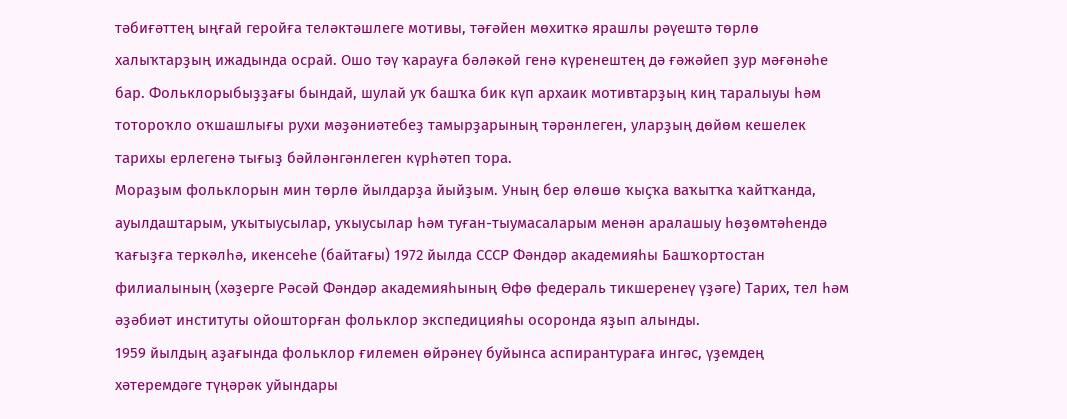тәбиғәттең ыңғай геройға теләктәшлеге мотивы, тәғәйен мөхиткә ярашлы рәүештә төрлө халыҡтарҙың ижадында осрай. Ошо тәү ҡарауға бәләкәй генә күренештең дә ғәжәйеп ҙур мәғәнәһе бар. Фольклорыбыҙҙағы бындай, шулай уҡ башҡа бик күп архаик мотивтарҙың киң таралыуы һәм тотороҡло оҡшашлығы рухи мәҙәниәтебеҙ тамырҙарының тәрәнлеген, уларҙың дөйөм кешелек тарихы ерлегенә тығыҙ бәйләнгәнлеген күрһәтеп тора.
Мораҙым фольклорын мин төрлө йылдарҙа йыйҙым. Уның бер өлөшө ҡыҫҡа ваҡытҡа ҡайтҡанда, ауылдаштарым, уҡытыусылар, уҡыусылар һәм туған-тыумасаларым менән аралашыу һөҙөмтәһендә ҡағыҙға теркәлһә, икенсеһе (байтағы) 1972 йылда СССР Фәндәр академияһы Башҡортостан филиалының (хәҙерге Рәсәй Фәндәр академияһының Өфө федераль тикшеренеү үҙәге) Тарих, тел һәм әҙәбиәт институты ойошторған фольклор экспедицияһы осоронда яҙып алынды.
1959 йылдың аҙағында фольклор ғилемен өйрәнеү буйынса аспирантураға ингәс, үҙемдең хәтеремдәге түңәрәк уйындары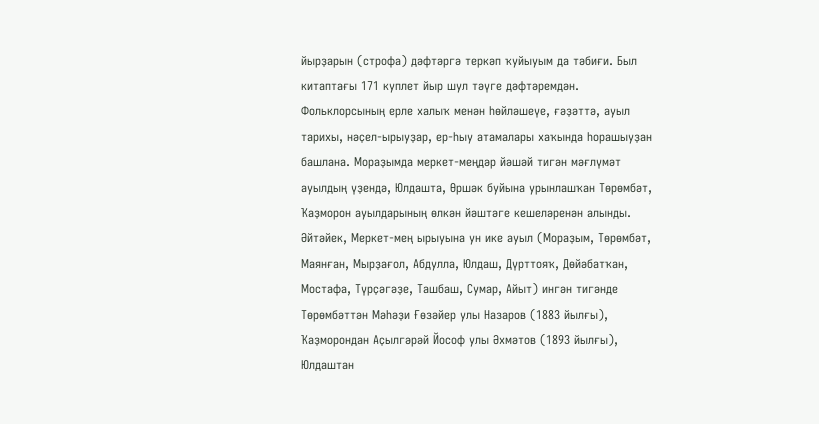йырҙарын (строфа) дәфтәргә теркәп ҡуйыуым да тәбиғи. Был китаптағы 171 куплет йыр шул тәүге дәфтәремдән.
Фольклорсының ерле халыҡ менән һөйләшеүе, ғәҙәттә, ауыл тарихы, нәҫел-ырыуҙар, ер-һыу атамалары хаҡында һорашыуҙан башлана. Мораҙымда меркет-меңдәр йәшәй тигән мәғлүмәт ауылдың үҙендә, Юлдашта, Өршәк буйына урынлашҡан Төрөмбәт, Ҡаҙморон ауылдарының өлкән йәштәге кешеләренән алынды. Әйтәйек, Меркет-мең ырыуына ун ике ауыл (Мораҙым, Төрөмбәт, Маянған, Мырҙағол, Абдулла, Юлдаш, Дүрттояҡ, Дөйәбатҡан, Мостафа, Түрҫәгәҙе, Ташбаш, Сумар, Айыт) ингән тигәнде Төрөмбәттән Мәһәҙи Ғөзәйер улы Назаров (1883 йылғы), Ҡаҙморондан Аҫылгәрәй Йософ улы Әхмәтов (1893 йылғы), Юлдаштан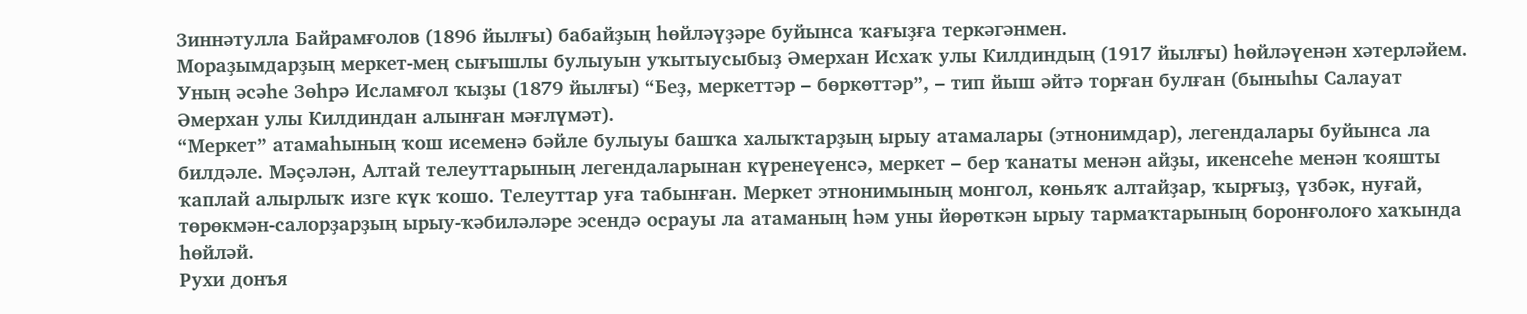Зиннәтулла Байрамғолов (1896 йылғы) бабайҙың һөйләүҙәре буйынса ҡағыҙға теркәгәнмен.
Мораҙымдарҙың меркет-мең сығышлы булыуын уҡытыусыбыҙ Әмерхан Исхаҡ улы Килдиндың (1917 йылғы) һөйләүенән хәтерләйем. Уның әсәһе Зөһрә Исламғол ҡыҙы (1879 йылғы) “Беҙ, меркеттәр – бөркөттәр”, – тип йыш әйтә торған булған (быныһы Салауат Әмерхан улы Килдиндан алынған мәғлүмәт).
“Меркет” атамаһының ҡош исеменә бәйле булыуы башҡа халыҡтарҙың ырыу атамалары (этнонимдар), легендалары буйынса ла билдәле. Мәҫәлән, Алтай телеуттарының легендаларынан күренеүенсә, меркет – бер ҡанаты менән айҙы, икенсеһе менән ҡояшты ҡаплай алырлыҡ изге күк ҡошо. Телеуттар уға табынған. Меркет этнонимының монгол, көньяҡ алтайҙар, ҡырғыҙ, үзбәк, нуғай, төрөкмән-салорҙарҙың ырыу-ҡәбиләләре эсендә осрауы ла атаманың һәм уны йөрөткән ырыу тармаҡтарының боронғолоғо хаҡында һөйләй.
Рухи донъя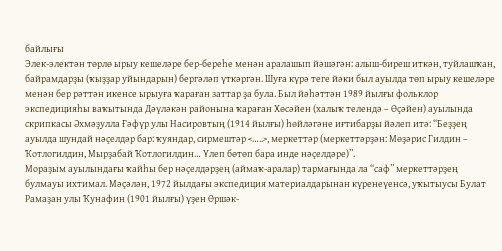байлығы
Элек-электән төрлө ырыу кешеләре бер-береһе менән аралашып йәшәгән: алыш-биреш иткән, туйлашҡан, байрамдарҙы (ҡыҙҙар уйындарын) бергәләп үткәргән. Шуға күрә теге йәки был ауылда төп ырыу кешеләре менән бер рәттән икенсе ырыуға ҡараған заттар ҙа була. Был йәһәттән 1989 йылғы фольклор экспедицияһы ваҡытында Дәүләкән районына ҡараған Хөсәйен (халыҡ телендә – Өҫәйен) ауылында скрипкасы Әхмәҙулла Ғәфүр улы Насировтың (1914 йылғы) һөйләгәне иғтибарҙы йәлеп итә: “Беҙҙең ауылда шундай нәҫелдәр бар: ҡуяндар, сирмештәр <…..>, меркеттәр (меркеттәрҙән: Мөҙәрис Гилдин – Ҡотлогилдин, Мырҙабай Ҡотлогилдин… Үлеп бөтөп бара инде нәҫелдәре)”.
Мораҙым ауылындағы ҡайһы бер нәҫелдәрҙең (аймаҡ-аралар) тармағында ла “саф” меркеттәрҙең булмауы ихтимал. Мәҫәлән, 1972 йылдағы экспедиция материалдарынан күренеүенсә, уҡытыусы Булат Рамаҙан улы Ҡунафин (1901 йылғы) үҙен Өршәк-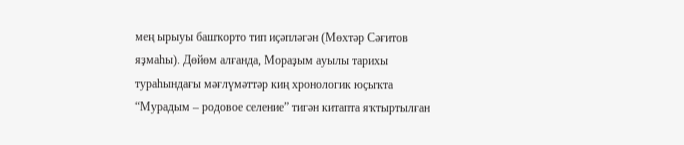мең ырыуы башҡорто тип иҫәпләгән (Мөхтәр Сәғитов яҙмаһы). Дөйөм алғанда, Мораҙым ауылы тарихы тураһындағы мәғлүмәттәр киң хронологик юҫыҡта “Мурадым – родовое селение” тигән китапта яҡтыртылған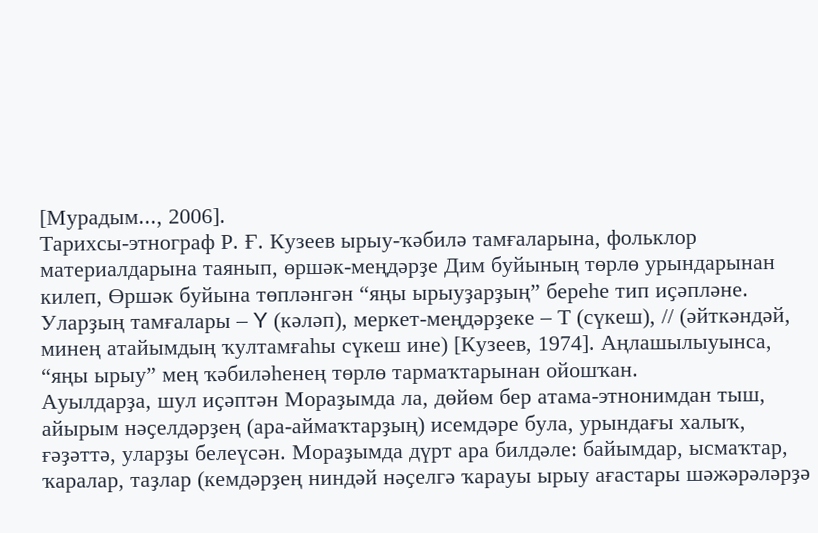[Мурадым..., 2006].
Тарихсы-этнограф Р. Ғ. Кузеев ырыу-ҡәбилә тамғаларына, фольклор материалдарына таянып, өршәк-меңдәрҙе Дим буйының төрлө урындарынан килеп, Өршәк буйына төпләнгән “яңы ырыуҙарҙың” береһе тип иҫәпләне. Уларҙың тамғалары – Y (кәләп), меркет-меңдәрҙеке – Т (сүкеш), // (әйткәндәй, минең атайымдың ҡултамғаһы сүкеш ине) [Кузеев, 1974]. Аңлашылыуынса, “яңы ырыу” мең ҡәбиләһенең төрлө тармаҡтарынан ойошҡан.
Ауылдарҙа, шул иҫәптән Мораҙымда ла, дөйөм бер атама-этнонимдан тыш, айырым нәҫелдәрҙең (ара-аймаҡтарҙың) исемдәре була, урындағы халыҡ, ғәҙәттә, уларҙы белеүсән. Мораҙымда дүрт ара билдәле: байымдар, ысмаҡтар, ҡаралар, таҙлар (кемдәрҙең ниндәй нәҫелгә ҡарауы ырыу ағастары шәжәрәләрҙә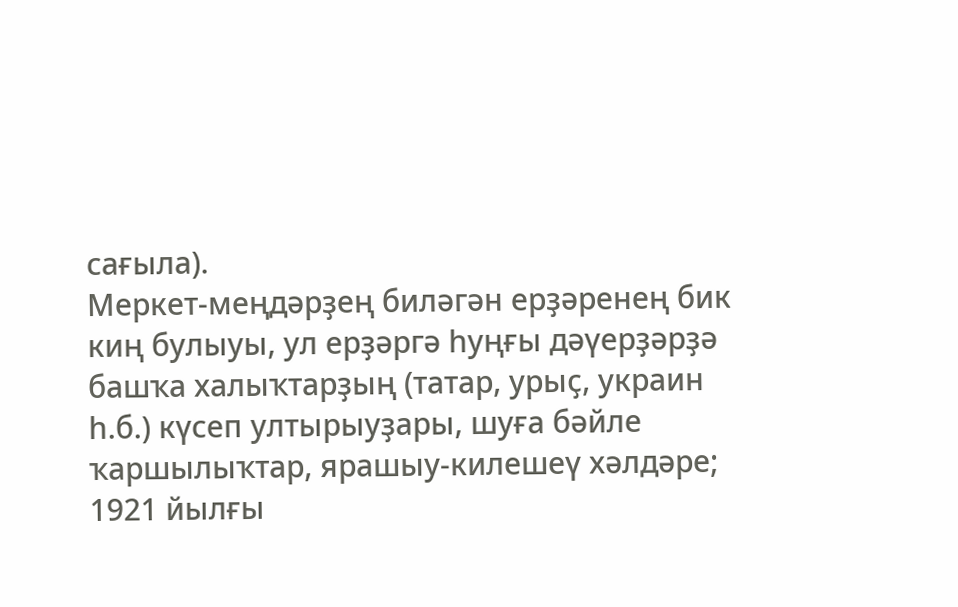сағыла).
Меркет-меңдәрҙең биләгән ерҙәренең бик киң булыуы, ул ерҙәргә һуңғы дәүерҙәрҙә башҡа халыҡтарҙың (татар, урыҫ, украин һ.б.) күсеп ултырыуҙары, шуға бәйле ҡаршылыҡтар, ярашыу-килешеү хәлдәре; 1921 йылғы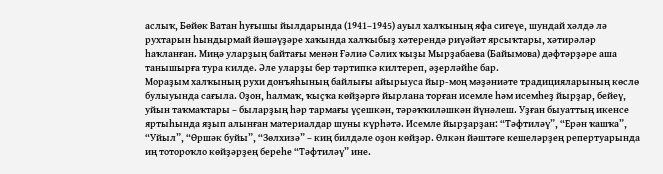аслыҡ, Бөйөк Ватан һуғышы йылдарында (1941–1945) ауыл халҡының яфа сигеүе, шундай хәлдә лә рухтарын һындырмай йәшәүҙәре хаҡында халҡыбыҙ хәтерендә риүәйәт ярсыҡтары, хәтирәләр һаҡланған. Миңә уларҙың байтағы менән Ғәлиә Сәлих ҡыҙы Мырҙабаева (Байымова) дәфтәрҙәре аша танышырға тура килде. Әле уларҙы бер тәртипкә килтереп, әҙерләйһе бар.
Мораҙым халҡының рухи донъяһының байлығы айырыуса йыр-моң мәҙәниәте традицияларының көслө булыуында сағыла. Оҙон, һалмаҡ, ҡыҫҡа көйҙәргә йырлана торған исемле һәм исемһеҙ йырҙар, бейеү, уйын таҡмаҡтары – быларҙың һәр тармағы үҫешкән, тәрәҡҡиләшкән йүнәлеш. Уҙған быуаттың икенсе яртыһында яҙып алынған материалдар шуны күрһәтә. Исемле йырҙарҙан: “Тәфтиләү”, “Ерән ҡашҡа”, “Уйыл”, “Өршәк буйы”, “Зөлхизә” – киң билдәле оҙон көйҙәр. Өлкән йәштәге кешеләрҙең репертуарында иң тотороҡло көйҙәрҙең береһе “Тәфтиләү” ине.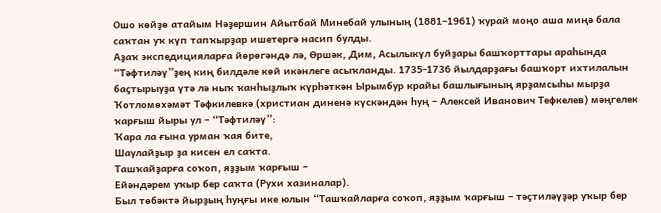Ошо көйҙө атайым Нәҙершин Айытбай Минебай улының (1881–1961) ҡурай моңо аша миңә бала саҡтан уҡ күп тапҡырҙар ишетергә насип булды.
Аҙаҡ экспедицияларға йөрөгәндә лә, Өршәк, Дим, Асылыкүл буйҙары башҡорттары араһында “Тәфтиләү”ҙең киң билдәле көй икәнлеге асыҡланды. 1735-1736 йылдарҙағы башҡорт ихтилалын баҫтырыуҙа үтә лә ныҡ ҡанһыҙлыҡ күрһәткән Ырымбур крайы башлығының ярҙамсыһы мырҙа Ҡотломөхәмәт Тәфкилевкә (христиан диненә күскәндән һуң – Алексей Иванович Тефкелев) мәңгелек ҡарғыш йыры ул – “Тәфтиләү”:
Ҡара ла ғына урман ҡая бите,
Шаулайҙыр ҙа кисен ел саҡта.
Ташҡайҙарға соҡоп, яҙҙым ҡарғыш –
Ейәндәрем уҡыр бер саҡта (Рухи хазиналар).
Был төбәктә йырҙың һуңғы ике юлын “Ташҡайларға соҡоп, яҙҙым ҡарғыш – тәҫтиләүҙәр уҡыр бер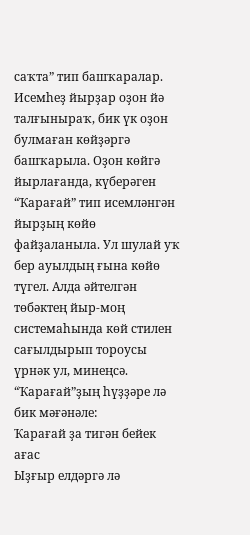саҡта” тип башҡаралар.
Исемһеҙ йырҙар оҙон йә талғыныраҡ, бик үк оҙон булмаған көйҙәргә башҡарыла. Оҙон көйгә йырлағанда, күберәген “Ҡарағай” тип исемләнгән йырҙың көйө файҙаланыла. Ул шулай уҡ бер ауылдың ғына көйө түгел. Алда әйтелгән төбәктең йыр-моң системаһында көй стилен сағылдырып тороусы үрнәк ул, минеңсә. “Ҡарағай”ҙың һүҙҙәре лә бик мәғәнәле:
Ҡарағай ҙа тигән бейек ағас
Ыҙғыр елдәргә лә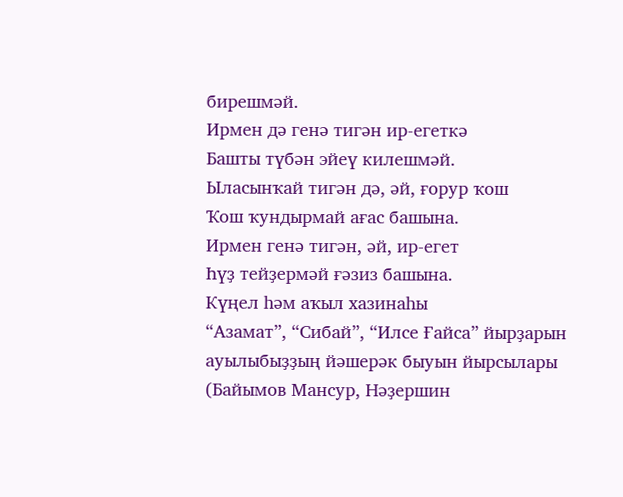бирешмәй.
Ирмен дә генә тигән ир-егеткә
Башты түбән эйеү килешмәй.
Ыласынҡай тигән дә, әй, ғорур ҡош
Ҡош ҡундырмай ағас башына.
Ирмен генә тигән, әй, ир-егет
Һүҙ тейҙермәй ғәзиз башына.
Күңел һәм аҡыл хазинаһы
“Азамат”, “Сибай”, “Илсе Ғайса” йырҙарын ауылыбыҙҙың йәшерәк быуын йырсылары (Байымов Мансур, Нәҙершин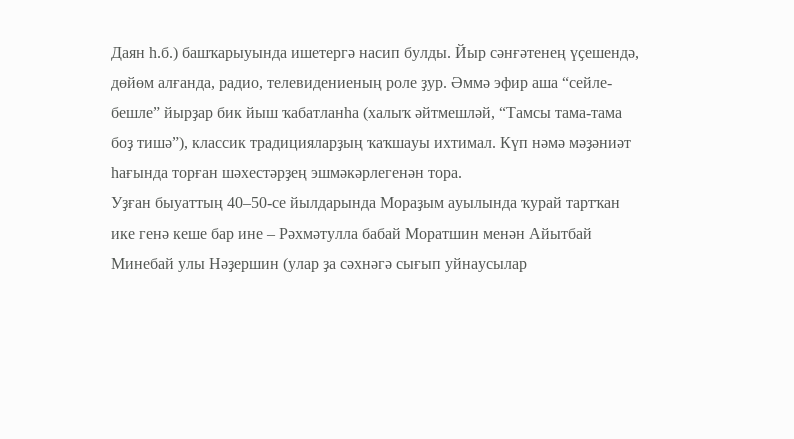Даян һ.б.) башҡарыуында ишетергә насип булды. Йыр сәнғәтенең үҫешендә, дөйөм алғанда, радио, телевидениеның роле ҙур. Әммә эфир аша “сейле-бешле” йырҙар бик йыш ҡабатланһа (халыҡ әйтмешләй, “Тамсы тама-тама боҙ тишә”), классик традицияларҙың ҡаҡшауы ихтимал. Күп нәмә мәҙәниәт һағында торған шәхестәрҙең эшмәкәрлегенән тора.
Уҙған быуаттың 40–50-се йылдарында Мораҙым ауылында ҡурай тартҡан ике генә кеше бар ине – Рәхмәтулла бабай Моратшин менән Айытбай Минебай улы Нәҙершин (улар ҙа сәхнәгә сығып уйнаусылар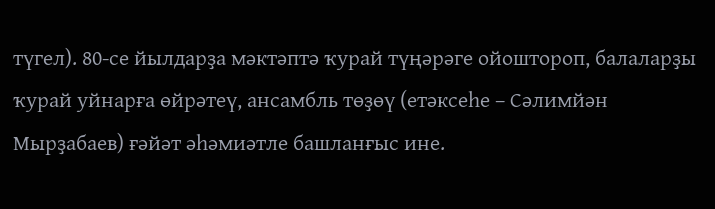түгел). 80-се йылдарҙа мәктәптә ҡурай түңәрәге ойоштороп, балаларҙы ҡурай уйнарға өйрәтеү, ансамбль төҙөү (етәксеһе – Сәлимйән Мырҙабаев) ғәйәт әһәмиәтле башланғыс ине.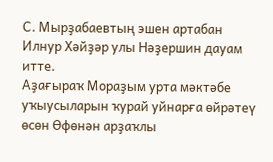С. Мырҙабаевтың эшен артабан Илнур Хәйҙәр улы Нәҙершин дауам итте.
Аҙағыраҡ Мораҙым урта мәктәбе уҡыусыларын ҡурай уйнарға өйрәтеү өсөн Өфөнән арҙаҡлы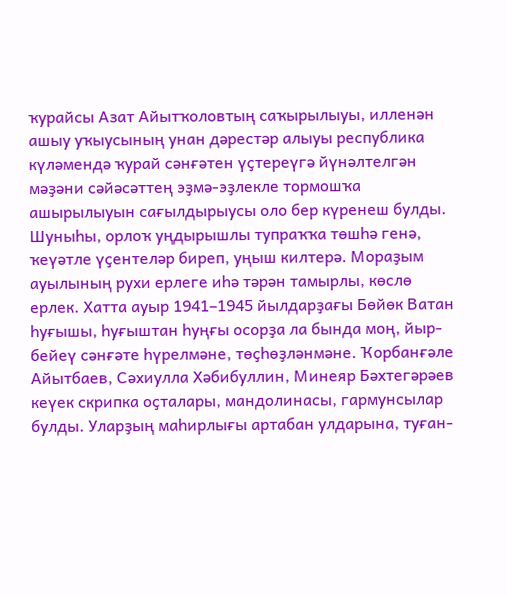ҡурайсы Азат Айытҡоловтың саҡырылыуы, илленән ашыу уҡыусының унан дәрестәр алыуы республика күләмендә ҡурай сәнғәтен үҫтереүгә йүнәлтелгән мәҙәни сәйәсәттең эҙмә-эҙлекле тормошҡа ашырылыуын сағылдырыусы оло бер күренеш булды.
Шуныһы, орлоҡ уңдырышлы тупраҡҡа төшһә генә, ҡеүәтле үҫентеләр биреп, уңыш килтерә. Мораҙым ауылының рухи ерлеге иһә тәрән тамырлы, көслө ерлек. Хатта ауыр 1941–1945 йылдарҙағы Бөйөк Ватан һуғышы, һуғыштан һуңғы осорҙа ла бында моң, йыр-бейеү сәнғәте һүрелмәне, төҫһөҙләнмәне. Ҡорбанғәле Айытбаев, Сәхиулла Хәбибуллин, Минеяр Бәхтегәрәев кеүек скрипка оҫталары, мандолинасы, гармунсылар булды. Уларҙың маһирлығы артабан улдарына, туған-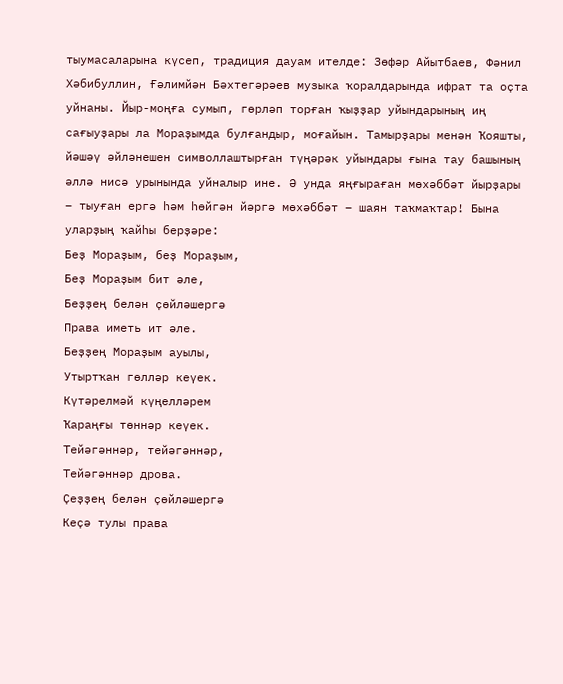тыумасаларына күсеп, традиция дауам ителде: Зөфәр Айытбаев, Фәнил Хәбибуллин, Ғәлимйән Бәхтегәрәев музыка ҡоралдарында ифрат та оҫта уйнаны. Йыр-моңға сумып, гөрләп торған ҡыҙҙар уйындарының иң сағыуҙары ла Мораҙымда булғандыр, моғайын. Тамырҙары менән Ҡояшты, йәшәү әйләнешен символлаштырған түңәрәк уйындары ғына тау башының әллә нисә урынында уйналыр ине. Ә унда яңғыраған мөхәббәт йырҙары – тыуған ергә һәм һөйгән йәргә мөхәббәт – шаян таҡмаҡтар! Бына уларҙың ҡайһы берҙәре:
Беҙ Мораҙым, беҙ Мораҙым,
Беҙ Мораҙым бит әле,
Беҙҙең белән ҫөйләшергә
Права иметь ит әле.
Беҙҙең Мораҙым ауылы,
Утыртҡан гөлләр кеүек.
Күтәрелмәй күңелләрем
Ҡараңғы төннәр кеүек.
Тейәгәннәр, тейәгәннәр,
Тейәгәннәр дрова.
Ҫеҙҙең белән ҫөйләшергә
Кеҫә тулы права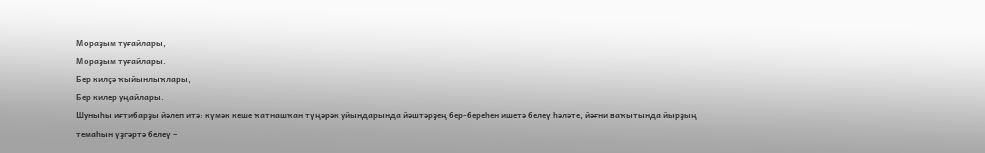Мораҙым туғайлары,
Мораҙым туғайлары.
Бер килҫә ҡыйынлыҡлары,
Бер килер уңайлары.
Шуныһы иғтибарҙы йәлеп итә: күмәк кеше ҡатнашҡан түңәрәк уйындарында йәштәрҙең бер-береһен ишетә белеү һәләте, йәғни ваҡытында йырҙың темаһын үҙгәртә белеү –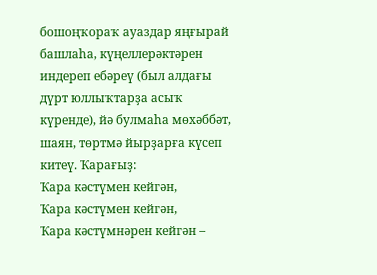бошоңҡораҡ ауаздар яңғырай башлаһа, күңеллерәктәрен индереп ебәреү (был алдағы дүрт юллыҡтарҙа асыҡ күренде), йә булмаһа мөхәббәт, шаян, төртмә йырҙарға күсеп китеү. Ҡарағыҙ:
Ҡара кәстүмен кейгән,
Ҡара кәстүмен кейгән,
Ҡара кәстүмнәрен кейгән –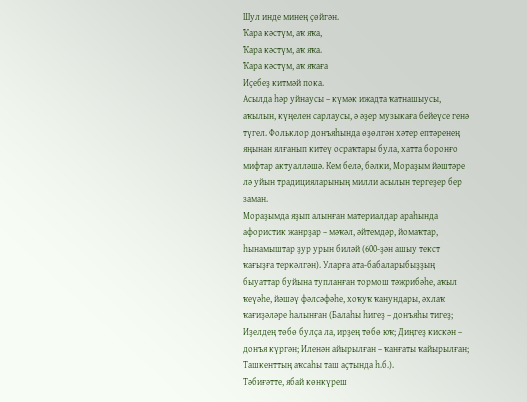Шул инде минең ҫөйгән.
Ҡара кәстүм, аҡ яҡа,
Ҡара кәстүм, аҡ яҡа.
Ҡара кәстүм, аҡ яҡаға
Иҫебеҙ китмәй пока.
Асылда һәр уйнаусы – күмәк ижадта ҡатнашыусы, аҡылын, күңелен сарлаусы, ә әҙер музыкаға бейеүсе генә түгел. Фольклор донъяһында өҙөлгән хәтер ептәренең яңынан ялғанып китеү осраҡтары була, хатта боронғо мифтар актуалләшә. Кем белә, бәлки, Мораҙым йәштәре лә уйын традицияларының милли асылын тергеҙер бер заман.
Мораҙымда яҙып алынған материалдар араһында афористик жанрҙар – мәҡәл, әйтемдәр, йомаҡтар, һынамыштар ҙур урын биләй (600-ҙән ашыу текст ҡағыҙға теркәлгән). Уларға ата-бабаларыбыҙҙың быуаттар буйына тупланған тормош тәжрибәһе, аҡыл ҡеүәһе, йәшәү фәлсәфәһе, хоҡуҡ ҡанундары, әхлаҡ ҡағиҙәләре һалынған (Балаһы һигеҙ – донъяһы тигеҙ; Иҙелдең төбө булҫа ла, ирҙең төбө юҡ; Диңгеҙ кискән – донъя күргән; Иленән айырылған – ҡанғаты ҡайырылған; Ташкенттың аҡсаһы таш аҫтында һ.б.).
Тәбиғәтте, ябай көнкүреш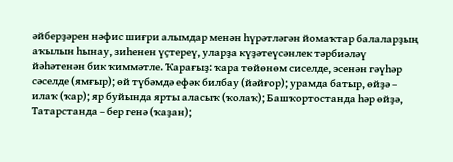әйберҙәрен нәфис шиғри алымдар менән һүрәтләгән йомаҡтар балаларҙың аҡылын һынау, зиһенен үҫтереү, уларҙа күҙәтеүсәнлек тәрбиәләү йәһәтенән бик ҡиммәтле. Ҡарағыҙ: ҡара төйөнөм сиселде, эсенән гәүһәр сәселде (ямғыр); өй түбәмдә ефәк билбау (йәйғор); урамда батыр, өйҙә – илаҡ (ҡар); яр буйында ярты аласыҡ (ҡолаҡ); Башҡортостанда һәр өйҙә, Татарстанда – бер генә (ҡаҙан);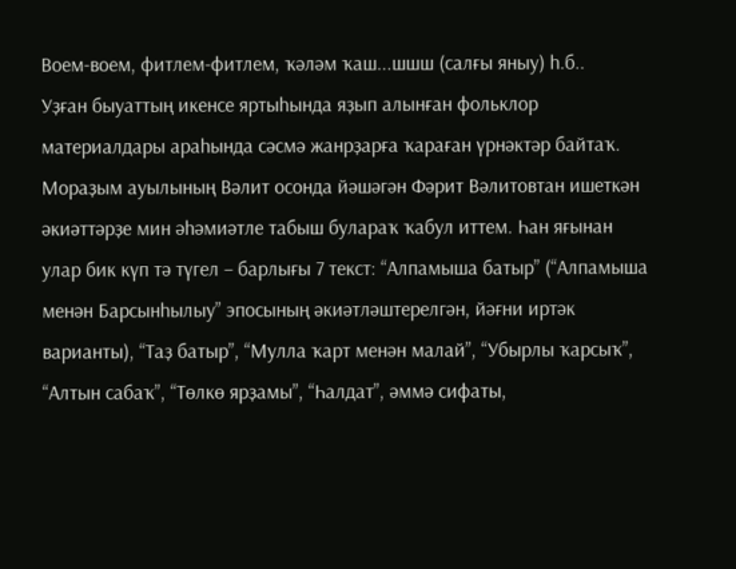Воем-воем, фитлем-фитлем, ҡәләм ҡаш...шшш (салғы яныу) һ.б..
Уҙған быуаттың икенсе яртыһында яҙып алынған фольклор материалдары араһында сәсмә жанрҙарға ҡараған үрнәктәр байтаҡ. Мораҙым ауылының Вәлит осонда йәшәгән Фәрит Вәлитовтан ишеткән әкиәттәрҙе мин әһәмиәтле табыш булараҡ ҡабул иттем. Һан яғынан улар бик күп тә түгел – барлығы 7 текст: “Алпамыша батыр” (“Алпамыша менән Барсынһылыу” эпосының әкиәтләштерелгән, йәғни иртәк варианты), “Таҙ батыр”, “Мулла ҡарт менән малай”, “Убырлы ҡарсыҡ”, “Алтын сабаҡ”, “Төлкө ярҙамы”, “Һалдат”, әммә сифаты,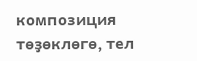композиция төҙөклөгө, тел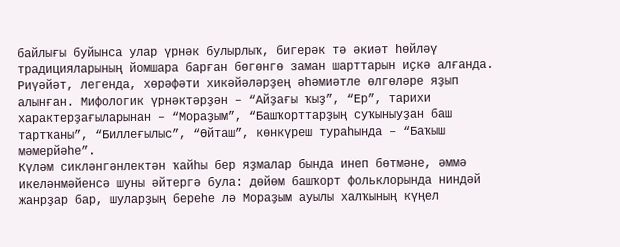байлығы буйынса улар үрнәк булырлыҡ, бигерәк тә әкиәт һөйләү традицияларының йомшара барған бөгөнгө заман шарттарын иҫкә алғанда.
Риүәйәт, легенда, хөрәфәти хикәйәләрҙең әһәмиәтле өлгөләре яҙып алынған. Мифологик үрнәктәрҙән – “Айҙағы ҡыҙ”, “Ер”, тарихи характерҙағыларынан – “Мораҙым”, “Башҡорттарҙың суҡыныуҙан баш тартҡаны”, “Биллеғылыс”, “Өйташ”, көнкүреш тураһында – “Баҡыш мәмерйәһе”.
Күләм сикләнгәнлектән ҡайһы бер яҙмалар бында инеп бөтмәне, әммә икеләнмәйенсә шуны әйтергә була: дөйөм башҡорт фольклорында ниндәй жанрҙар бар, шуларҙың береһе лә Мораҙым ауылы халҡының күңел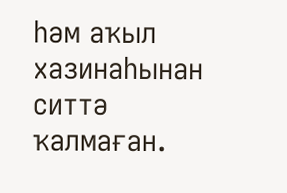һәм аҡыл хазинаһынан ситтә ҡалмаған.